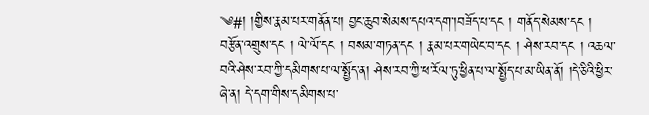༄#། །གྱིས་རྣམ་པར་གནོན་པ། བྱང་ཆུབ་སེམས་དཔའ་དག་།བཟོད་པ་དང ། གནོད་སེམས་དང ། བརྩོན་འགྲུས་དང ། ལེ་ལོ་དང ། བསམ་གཏན་དང ། རྣམ་པར་གཡེང་བ་དང ། ཤེས་རབ་དང ། འཆལ་བའི་ཤེས་རབ་ཀྱི་དམིགས་པ་ལ་སྤྱོད་ན། ཤེས་རབ་ཀྱི་ཕ་རོལ་ཏུ་ཕྱིན་པ་ལ་སྤྱོད་པ་མ་ཡིན་ནོ། །དེ་ཅིའི་ཕྱིར་ཞེ་ན། དེ་དག་གིས་དམིགས་པ་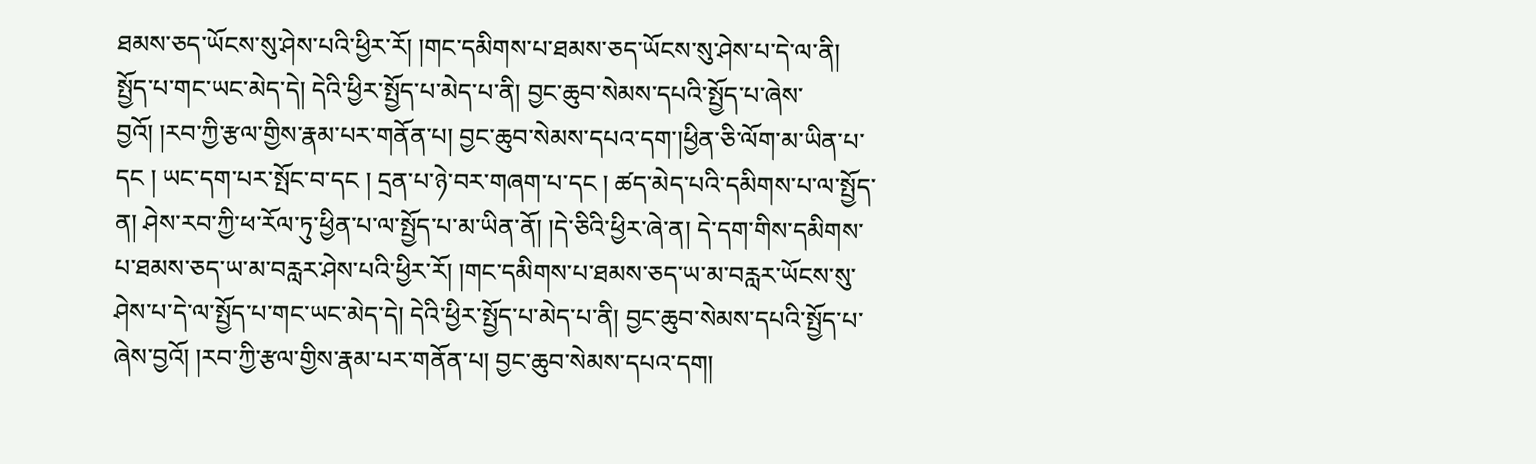ཐམས་ཅད་ཡོངས་སུ་ཤེས་པའི་ཕྱིར་རོ། །གང་དམིགས་པ་ཐམས་ཅད་ཡོངས་སུ་ཤེས་པ་དེ་ལ་ནི། སྤྱོད་པ་གང་ཡང་མེད་དེ། དེའི་ཕྱིར་སྤྱོད་པ་མེད་པ་ནི། བྱང་ཆུབ་སེམས་དཔའི་སྤྱོད་པ་ཞེས་བྱའོ། །རབ་ཀྱི་རྩལ་གྱིས་རྣམ་པར་གནོན་པ། བྱང་ཆུབ་སེམས་དཔའ་དག་།ཕྱིན་ཅི་ལོག་མ་ཡིན་པ་དང ། ཡང་དག་པར་སྤོང་བ་དང ། དྲན་པ་ཉེ་བར་གཞག་པ་དང ། ཚད་མེད་པའི་དམིགས་པ་ལ་སྤྱོད་ན། ཤེས་རབ་ཀྱི་ཕ་རོལ་ཏུ་ཕྱིན་པ་ལ་སྤྱོད་པ་མ་ཡིན་ནོ། །དེ་ཅིའི་ཕྱིར་ཞེ་ན། དེ་དག་གིས་དམིགས་པ་ཐམས་ཅད་ཡ་མ་བརླར་ཤེས་པའི་ཕྱིར་རོ། །གང་དམིགས་པ་ཐམས་ཅད་ཡ་མ་བརླར་ཡོངས་སུ་ཤེས་པ་དེ་ལ་སྤྱོད་པ་གང་ཡང་མེད་དེ། དེའི་ཕྱིར་སྤྱོད་པ་མེད་པ་ནི། བྱང་ཆུབ་སེམས་དཔའི་སྤྱོད་པ་ཞེས་བྱའོ། །རབ་ཀྱི་རྩལ་གྱིས་རྣམ་པར་གནོན་པ། བྱང་ཆུབ་སེམས་དཔའ་དག།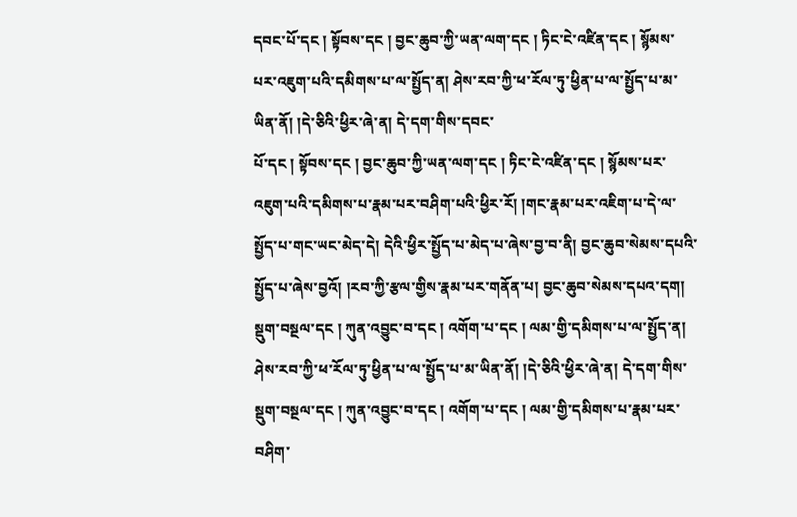དབང་པོ་དང ། སྟོབས་དང ། བྱང་ཆུབ་ཀྱི་ཡན་ལག་དང ། ཏིང་ངེ་འཛིན་དང ། སྙོམས་པར་འཇུག་པའི་དམིགས་པ་ལ་སྤྱོད་ན། ཤེས་རབ་ཀྱི་ཕ་རོལ་ཏུ་ཕྱིན་པ་ལ་སྤྱོད་པ་མ་ཡིན་ནོ། །དེ་ཅིའི་ཕྱིར་ཞེ་ན། དེ་དག་གིས་དབང་
པོ་དང ། སྟོབས་དང ། བྱང་ཆུབ་ཀྱི་ཡན་ལག་དང ། ཏིང་ངེ་འཛིན་དང ། སྙོམས་པར་འཇུག་པའི་དམིགས་པ་རྣམ་པར་བཤིག་པའི་ཕྱིར་རོ། །གང་རྣམ་པར་འཇིག་པ་དེ་ལ་སྤྱོད་པ་གང་ཡང་མེད་དེ། དེའི་ཕྱིར་སྤྱོད་པ་མེད་པ་ཞེས་བྱ་བ་ནི། བྱང་ཆུབ་སེམས་དཔའི་སྤྱོད་པ་ཞེས་བྱའོ། །རབ་ཀྱི་རྩལ་གྱིས་རྣམ་པར་གནོན་པ། བྱང་ཆུབ་སེམས་དཔའ་དག། སྡུག་བསྔལ་དང ། ཀུན་འབྱུང་བ་དང ། འགོག་པ་དང ། ལམ་གྱི་དམིགས་པ་ལ་སྤྱོད་ན། ཤེས་རབ་ཀྱི་ཕ་རོལ་ཏུ་ཕྱིན་པ་ལ་སྤྱོད་པ་མ་ཡིན་ནོ། །དེ་ཅིའི་ཕྱིར་ཞེ་ན། དེ་དག་གིས་སྡུག་བསྔལ་དང ། ཀུན་འབྱུང་བ་དང ། འགོག་པ་དང ། ལམ་གྱི་དམིགས་པ་རྣམ་པར་བཤིག་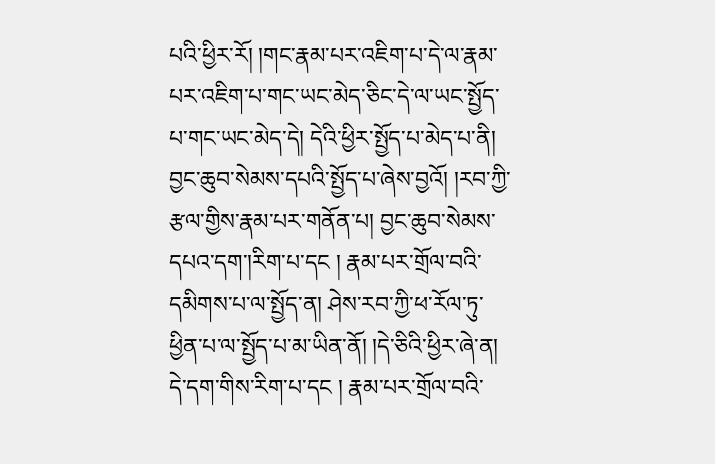པའི་ཕྱིར་རོ། །གང་རྣམ་པར་འཇིག་པ་དེ་ལ་རྣམ་པར་འཇིག་པ་གང་ཡང་མེད་ཅིང་དེ་ལ་ཡང་སྤྱོད་པ་གང་ཡང་མེད་དེ། དེའི་ཕྱིར་སྤྱོད་པ་མེད་པ་ནི། བྱང་ཆུབ་སེམས་དཔའི་སྤྱོད་པ་ཞེས་བྱའོ། །རབ་ཀྱི་རྩལ་གྱིས་རྣམ་པར་གནོན་པ། བྱང་ཆུབ་སེམས་དཔའ་དག་།རིག་པ་དང ། རྣམ་པར་གྲོལ་བའི་དམིགས་པ་ལ་སྤྱོད་ན། ཤེས་རབ་ཀྱི་ཕ་རོལ་ཏུ་ཕྱིན་པ་ལ་སྤྱོད་པ་མ་ཡིན་ནོ། །དེ་ཅིའི་ཕྱིར་ཞེ་ན། དེ་དག་གིས་རིག་པ་དང ། རྣམ་པར་གྲོལ་བའི་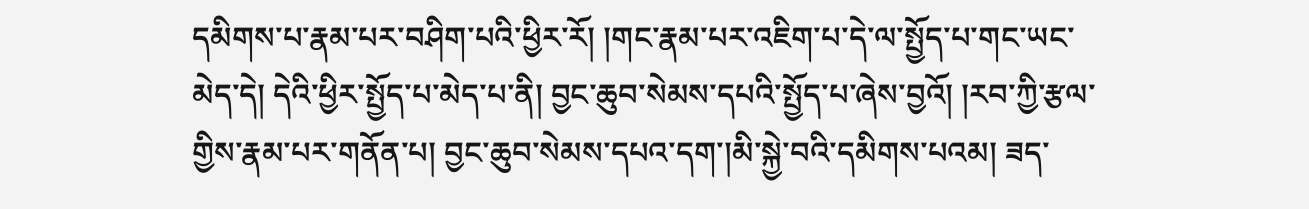དམིགས་པ་རྣམ་པར་བཤིག་པའི་ཕྱིར་རོ། །གང་རྣམ་པར་འཇིག་པ་དེ་ལ་སྤྱོད་པ་གང་ཡང་མེད་དེ། དེའི་ཕྱིར་སྤྱོད་པ་མེད་པ་ནི། བྱང་ཆུབ་སེམས་དཔའི་སྤྱོད་པ་ཞེས་བྱའོ། །རབ་ཀྱི་རྩལ་གྱིས་རྣམ་པར་གནོན་པ། བྱང་ཆུབ་སེམས་དཔའ་དག་།མི་སྐྱེ་བའི་དམིགས་པའམ། ཟད་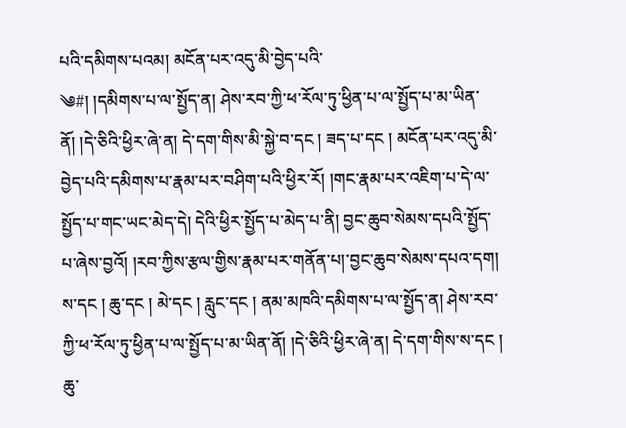པའི་དམིགས་པའམ། མངོན་པར་འདུ་མི་བྱེད་པའི་
༄#། །དམིགས་པ་ལ་སྤྱོད་ན། ཤེས་རབ་ཀྱི་ཕ་རོལ་ཏུ་ཕྱིན་པ་ལ་སྤྱོད་པ་མ་ཡིན་ནོ། །དེ་ཅིའི་ཕྱིར་ཞེ་ན། དེ་དག་གིས་མི་སྐྱེ་བ་དང ། ཟད་པ་དང ། མངོན་པར་འདུ་མི་བྱེད་པའི་དམིགས་པ་རྣམ་པར་བཤིག་པའི་ཕྱིར་རོ། །གང་རྣམ་པར་འཇིག་པ་དེ་ལ་སྤྱོད་པ་གང་ཡང་མེད་དེ། དེའི་ཕྱིར་སྤྱོད་པ་མེད་པ་ནི། བྱང་ཆུབ་སེམས་དཔའི་སྤྱོད་པ་ཞེས་བྱའོ། །རབ་ཀྱིས་རྩལ་གྱིས་རྣམ་པར་གནོན་པ།་བྱང་ཆུབ་སེམས་དཔའ་དག། ས་དང ། ཆུ་དང ། མེ་དང ། རླུང་དང ། ནམ་མཁའི་དམིགས་པ་ལ་སྤྱོད་ན། ཤེས་རབ་ཀྱི་ཕ་རོལ་ཏུ་ཕྱིན་པ་ལ་སྤྱོད་པ་མ་ཡིན་ནོ། །དེ་ཅིའི་ཕྱིར་ཞེ་ན། དེ་དག་གིས་ས་དང ། ཆུ་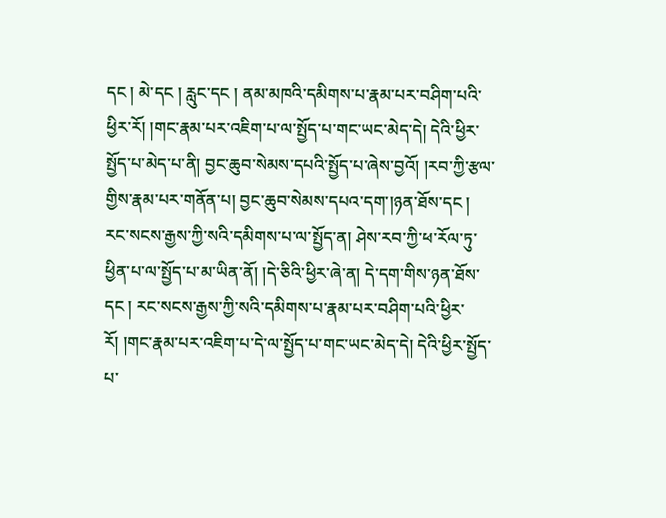དང ། མེ་དང ། རླུང་དང ། ནམ་མཁའི་དམིགས་པ་རྣམ་པར་བཤིག་པའི་ཕྱིར་རོ། །གང་རྣམ་པར་འཇིག་པ་ལ་སྤྱོད་པ་གང་ཡང་མེད་དེ། དེའི་ཕྱིར་སྤྱོད་པ་མེད་པ་ནི། བྱང་ཆུབ་སེམས་དཔའི་སྤྱོད་པ་ཞེས་བྱའོ། །རབ་ཀྱི་རྩལ་གྱིས་རྣམ་པར་གནོན་པ། བྱང་ཆུབ་སེམས་དཔའ་དག་།ཉན་ཐོས་དང ། རང་སངས་རྒྱས་ཀྱི་སའི་དམིགས་པ་ལ་སྤྱོད་ན། ཤེས་རབ་ཀྱི་ཕ་རོལ་ཏུ་ཕྱིན་པ་ལ་སྤྱོད་པ་མ་ཡིན་ནོ། །དེ་ཅིའི་ཕྱིར་ཞེ་ན། དེ་དག་གིས་ཉན་ཐོས་དང ། རང་སངས་རྒྱས་ཀྱི་སའི་དམིགས་པ་རྣམ་པར་བཤིག་པའི་ཕྱིར་རོ། །གང་རྣམ་པར་འཇིག་པ་དེ་ལ་སྤྱོད་པ་གང་ཡང་མེད་དེ། དེའི་ཕྱིར་སྤྱོད་པ་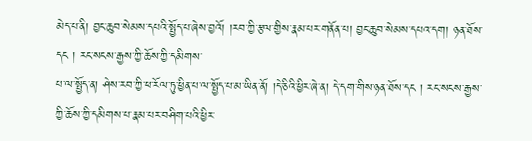མེད་པ་ནི། བྱང་ཆུབ་སེམས་དཔའི་སྤྱོད་པ་ཞེས་བྱའོ། །རབ་ཀྱི་རྩལ་གྱིས་རྣམ་པར་གནོན་པ། བྱང་ཆུབ་སེམས་དཔའ་དག། ཉན་ཐོས་དང ། རང་སངས་རྒྱས་ཀྱི་ཆོས་ཀྱི་དམིགས་
པ་ལ་སྤྱོད་ན། ཤེས་རབ་ཀྱི་ཕ་རོལ་ཏུ་ཕྱིན་པ་ལ་སྤྱོད་པ་མ་ཡིན་ནོ། །དེ་ཅིའི་ཕྱིར་ཞེ་ན། དེ་དག་གིས་ཉན་ཐོས་དང ། རང་སངས་རྒྱས་ཀྱི་ཆོས་ཀྱི་དམིགས་པ་རྣམ་པར་བཤིག་པའི་ཕྱིར་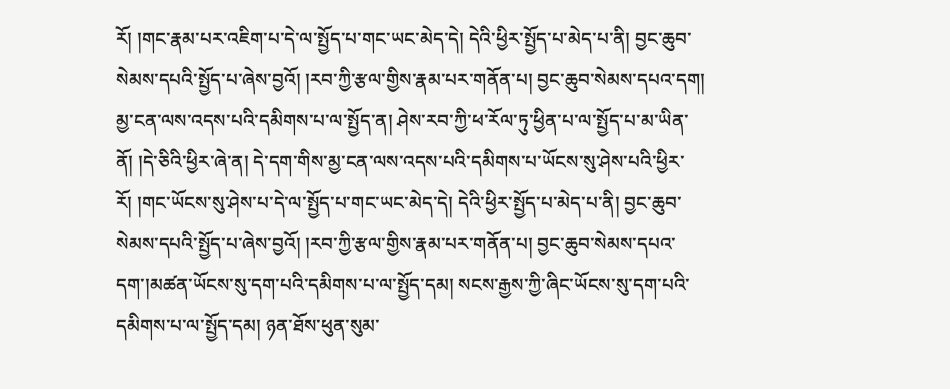རོ། །གང་རྣམ་པར་འཇིག་པ་དེ་ལ་སྤྱོད་པ་གང་ཡང་མེད་དེ། དེའི་ཕྱིར་སྤྱོད་པ་མེད་པ་ནི། བྱང་ཆུབ་སེམས་དཔའི་སྤྱོད་པ་ཞེས་བྱའོ། །རབ་ཀྱི་རྩལ་གྱིས་རྣམ་པར་གནོན་པ། བྱང་ཆུབ་སེམས་དཔའ་དག། མྱ་ངན་ལས་འདས་པའི་དམིགས་པ་ལ་སྤྱོད་ན། ཤེས་རབ་ཀྱི་ཕ་རོལ་ཏུ་ཕྱིན་པ་ལ་སྤྱོད་པ་མ་ཡིན་ནོ། །དེ་ཅིའི་ཕྱིར་ཞེ་ན། དེ་དག་གིས་མྱ་ངན་ལས་འདས་པའི་དམིགས་པ་ཡོངས་སུ་ཤེས་པའི་ཕྱིར་རོ། །གང་ཡོངས་སུ་ཤེས་པ་དེ་ལ་སྤྱོད་པ་གང་ཡང་མེད་དེ། དེའི་ཕྱིར་སྤྱོད་པ་མེད་པ་ནི། བྱང་ཆུབ་སེམས་དཔའི་སྤྱོད་པ་ཞེས་བྱའོ། །རབ་ཀྱི་རྩལ་གྱིས་རྣམ་པར་གནོན་པ། བྱང་ཆུབ་སེམས་དཔའ་དག་།མཚན་ཡོངས་སུ་དག་པའི་དམིགས་པ་ལ་སྤྱོད་དམ། སངས་རྒྱས་ཀྱི་ཞིང་ཡོངས་སུ་དག་པའི་དམིགས་པ་ལ་སྤྱོད་དམ། ཉན་ཐོས་ཕུན་སུམ་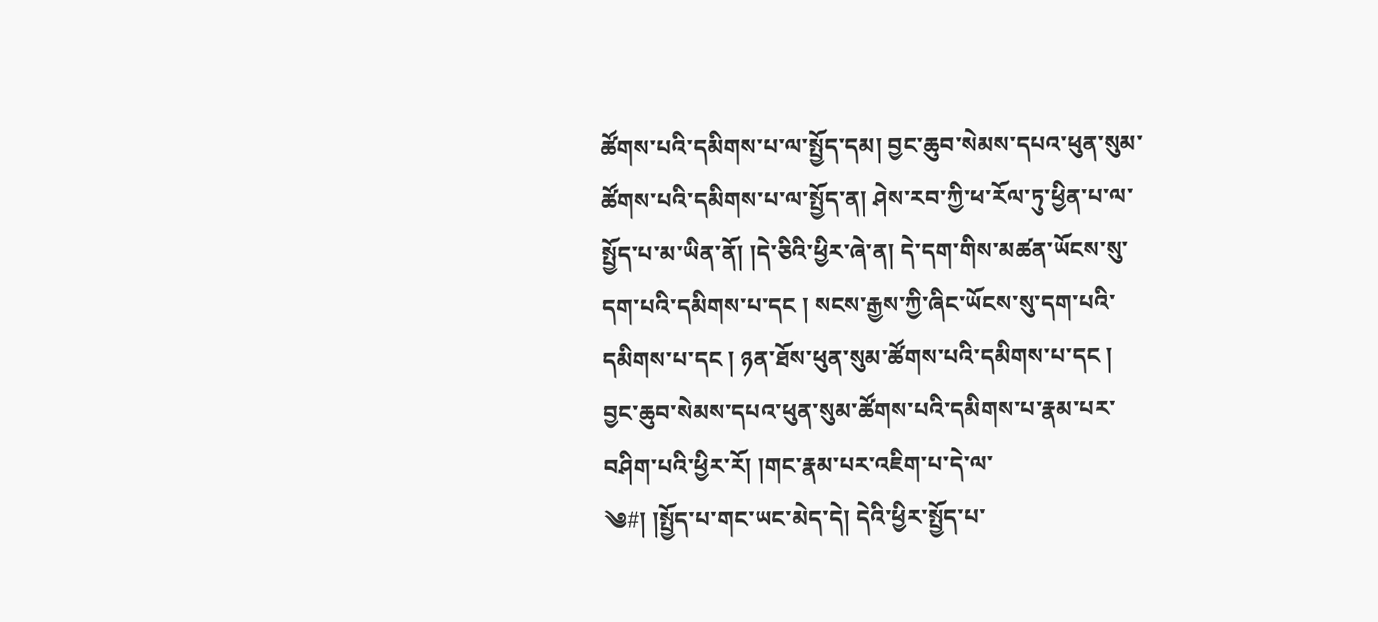ཚོགས་པའི་དམིགས་པ་ལ་སྤྱོད་དམ། བྱང་ཆུབ་སེམས་དཔའ་ཕུན་སུམ་ཚོགས་པའི་དམིགས་པ་ལ་སྤྱོད་ན། ཤེས་རབ་ཀྱི་ཕ་རོལ་ཏུ་ཕྱིན་པ་ལ་སྤྱོད་པ་མ་ཡིན་ནོ། །དེ་ཅིའི་ཕྱིར་ཞེ་ན། དེ་དག་གིས་མཚན་ཡོངས་སུ་དག་པའི་དམིགས་པ་དང ། སངས་རྒྱས་ཀྱི་ཞིང་ཡོངས་སུ་དག་པའི་དམིགས་པ་དང ། ཉན་ཐོས་ཕུན་སུམ་ཚོགས་པའི་དམིགས་པ་དང ། བྱང་ཆུབ་སེམས་དཔའ་ཕུན་སུམ་ཚོགས་པའི་དམིགས་པ་རྣམ་པར་བཤིག་པའི་ཕྱིར་རོ། །གང་རྣམ་པར་འཇིག་པ་དེ་ལ་
༄#། །སྤྱོད་པ་གང་ཡང་མེད་དེ། དེའི་ཕྱིར་སྤྱོད་པ་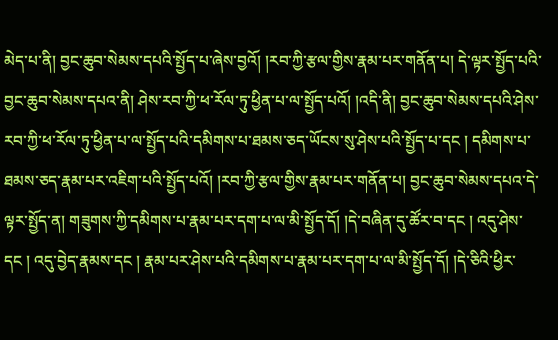མེད་པ་ནི། བྱང་ཆུབ་སེམས་དཔའི་སྤྱོད་པ་ཞེས་བྱའོ། །རབ་ཀྱི་རྩལ་གྱིས་རྣམ་པར་གནོན་པ། དེ་ལྟར་སྤྱོད་པའི་བྱང་ཆུབ་སེམས་དཔའ་ནི། ཤེས་རབ་ཀྱི་ཕ་རོལ་ཏུ་ཕྱིན་པ་ལ་སྤྱོད་པའོ། །འདི་ནི། བྱང་ཆུབ་སེམས་དཔའི་ཤེས་རབ་ཀྱི་ཕ་རོལ་ཏུ་ཕྱིན་པ་ལ་སྤྱོད་པའི་དམིགས་པ་ཐམས་ཅད་ཡོངས་སུ་ཤེས་པའི་སྤྱོད་པ་དང ། དམིགས་པ་ཐམས་ཅད་རྣམ་པར་འཇིག་པའི་སྤྱོད་པའོ། །རབ་ཀྱི་རྩལ་གྱིས་རྣམ་པར་གནོན་པ། བྱང་ཆུབ་སེམས་དཔའ་དེ་ལྟར་སྤྱོད་ན། གཟུགས་ཀྱི་དམིགས་པ་རྣམ་པར་དག་པ་ལ་མི་སྤྱོད་དོ། །དེ་བཞིན་དུ་ཚོར་བ་དང ། འདུ་ཤེས་དང ། འདུ་བྱེད་རྣམས་དང ། རྣམ་པར་ཤེས་པའི་དམིགས་པ་རྣམ་པར་དག་པ་ལ་མི་སྤྱོད་དོ། །དེ་ཅིའི་ཕྱིར་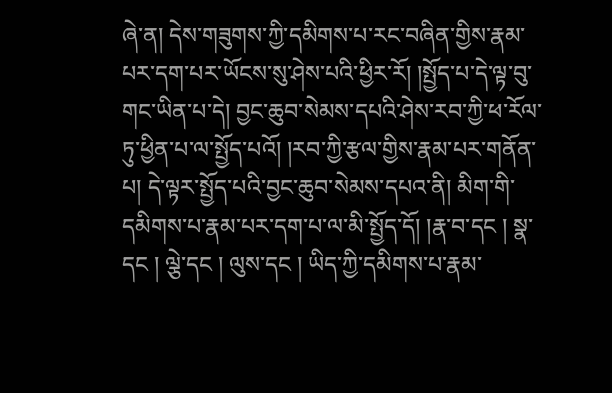ཞེ་ན། དེས་གཟུགས་ཀྱི་དམིགས་པ་རང་བཞིན་གྱིས་རྣམ་པར་དག་པར་ཡོངས་སུ་ཤེས་པའི་ཕྱིར་རོ། །སྤྱོད་པ་དེ་ལྟ་བུ་གང་ཡིན་པ་དེ། བྱང་ཆུབ་སེམས་དཔའི་ཤེས་རབ་ཀྱི་ཕ་རོལ་ཏུ་ཕྱིན་པ་ལ་སྤྱོད་པའོ། །རབ་ཀྱི་རྩལ་གྱིས་རྣམ་པར་གནོན་པ། དེ་ལྟར་སྤྱོད་པའི་བྱང་ཆུབ་སེམས་དཔའ་ནི། མིག་གི་དམིགས་པ་རྣམ་པར་དག་པ་ལ་མི་སྤྱོད་དོ། །རྣ་བ་དང ། སྣ་དང ། ལྕེ་དང ། ལུས་དང ། ཡིད་ཀྱི་དམིགས་པ་རྣམ་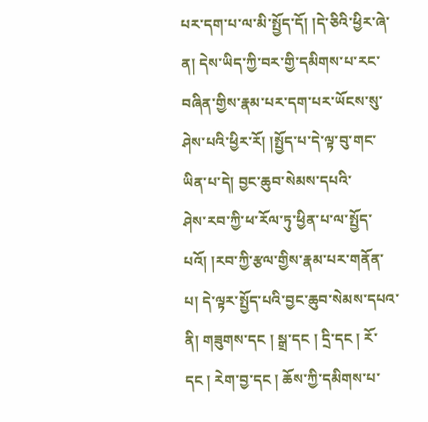པར་དག་པ་ལ་མི་སྤྱོད་དོ། །དེ་ཅིའི་ཕྱིར་ཞེ་ན། དེས་ཡིད་ཀྱི་བར་གྱི་དམིགས་པ་རང་བཞིན་གྱིས་རྣམ་པར་དག་པར་ཡོངས་སུ་ཤེས་པའི་ཕྱིར་རོ། །སྤྱོད་པ་དེ་ལྟ་བུ་གང་ཡིན་པ་དེ། བྱང་ཆུབ་སེམས་དཔའི་
ཤེས་རབ་ཀྱི་ཕ་རོལ་ཏུ་ཕྱིན་པ་ལ་སྤྱོད་པའོ། །རབ་ཀྱི་རྩལ་གྱིས་རྣམ་པར་གནོན་པ། དེ་ལྟར་སྤྱོད་པའི་བྱང་ཆུབ་སེམས་དཔའ་ནི། གཟུགས་དང ། སྒྲ་དང ། དྲི་དང ། རོ་དང ། རེག་བྱ་དང ། ཆོས་ཀྱི་དམིགས་པ་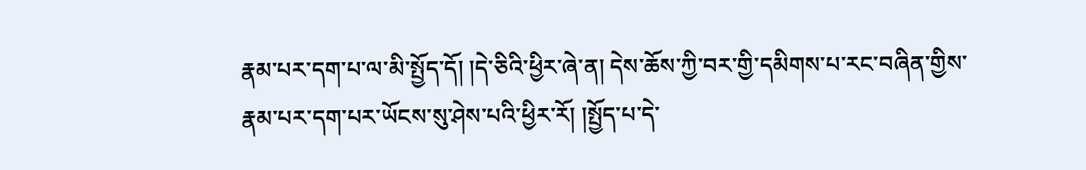རྣམ་པར་དག་པ་ལ་མི་སྤྱོད་དོ། །དེ་ཅིའི་ཕྱིར་ཞེ་ན། དེས་ཆོས་ཀྱི་བར་གྱི་དམིགས་པ་རང་བཞིན་གྱིས་རྣམ་པར་དག་པར་ཡོངས་སུ་ཤེས་པའི་ཕྱིར་རོ། །སྤྱོད་པ་དེ་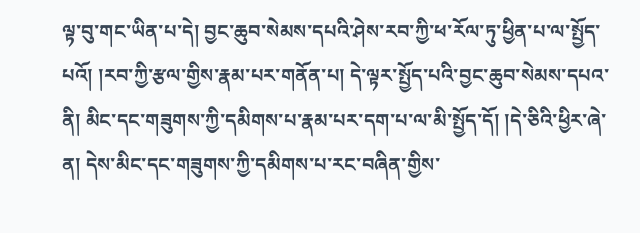ལྟ་བུ་གང་ཡིན་པ་དེ། བྱང་ཆུབ་སེམས་དཔའི་ཤེས་རབ་ཀྱི་ཕ་རོལ་ཏུ་ཕྱིན་པ་ལ་སྤྱོད་པའོ། །རབ་ཀྱི་རྩལ་གྱིས་རྣམ་པར་གནོན་པ། དེ་ལྟར་སྤྱོད་པའི་བྱང་ཆུབ་སེམས་དཔའ་ནི། མིང་དང་གཟུགས་ཀྱི་དམིགས་པ་རྣམ་པར་དག་པ་ལ་མི་སྤྱོད་དོ། །དེ་ཅིའི་ཕྱིར་ཞེ་ན། དེས་མིང་དང་གཟུགས་ཀྱི་དམིགས་པ་རང་བཞིན་གྱིས་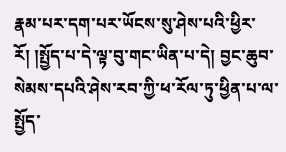རྣམ་པར་དག་པར་ཡོངས་སུ་ཤེས་པའི་ཕྱིར་རོ། །སྤྱོད་པ་དེ་ལྟ་བུ་གང་ཡིན་པ་དེ། བྱང་ཆུབ་སེམས་དཔའི་ཤེས་རབ་ཀྱི་ཕ་རོལ་ཏུ་ཕྱིན་པ་ལ་སྤྱོད་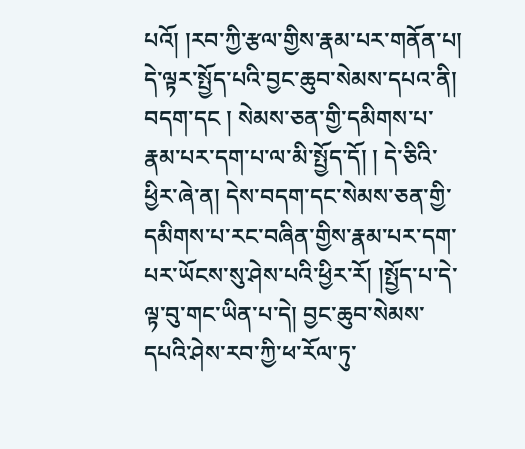པའོ། །རབ་ཀྱི་རྩལ་གྱིས་རྣམ་པར་གནོན་པ། དེ་ལྟར་སྤྱོད་པའི་བྱང་ཆུབ་སེམས་དཔའ་ནི། བདག་དང ། སེམས་ཅན་གྱི་དམིགས་པ་རྣམ་པར་དག་པ་ལ་མི་སྤྱོད་དོ། ། དེ་ཅིའི་ཕྱིར་ཞེ་ན། དེས་བདག་དང་སེམས་ཅན་གྱི་དམིགས་པ་རང་བཞིན་གྱིས་རྣམ་པར་དག་པར་ཡོངས་སུ་ཤེས་པའི་ཕྱིར་རོ། །སྤྱོད་པ་དེ་ལྟ་བུ་གང་ཡིན་པ་དེ། བྱང་ཆུབ་སེམས་དཔའི་ཤེས་རབ་ཀྱི་ཕ་རོལ་ཏུ་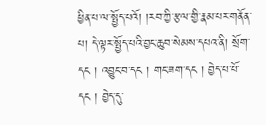ཕྱིན་པ་ལ་སྤྱོད་པའོ། །རབ་ཀྱི་རྩལ་གྱི་རྣམ་པར་གནོན་པ། དེ་ལྟར་སྤྱོད་པའི་བྱང་ཆུབ་སེམས་དཔའ་ནི། སྲོག་དང ། འབྱུང་བ་དང ། གང་ཟག་དང ། བྱེད་པ་པོ་དང ། བྱེད་དུ་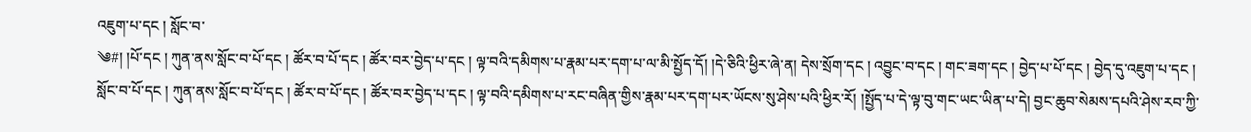འཇུག་པ་དང ། སློང་བ་
༄#། །པོ་དང ། ཀུན་ནས་སློང་བ་པོ་དང ། ཚོར་བ་པོ་དང ། ཚོར་བར་བྱེད་པ་དང ། ལྟ་བའི་དམིགས་པ་རྣམ་པར་དག་པ་ལ་མི་སྤྱོད་དོ། །དེ་ཅིའི་ཕྱིར་ཞེ་ན། དེས་སྲོག་དང ། འབྱུང་བ་དང ། གང་ཟག་དང ། བྱེད་པ་པོ་དང ། བྱེད་དུ་འཇུག་པ་དང ། སློང་བ་པོ་དང ། ཀུན་ནས་སློང་བ་པོ་དང ། ཚོར་བ་པོ་དང ། ཚོར་བར་བྱེད་པ་དང ། ལྟ་བའི་དམིགས་པ་རང་བཞིན་གྱིས་རྣམ་པར་དག་པར་ཡོངས་སུ་ཤེས་པའི་ཕྱིར་རོ། །སྤྱོད་པ་དེ་ལྟ་བུ་གང་ཡང་ཡིན་པ་དེ། བྱང་ཆུབ་སེམས་དཔའི་ཤེས་རབ་ཀྱི་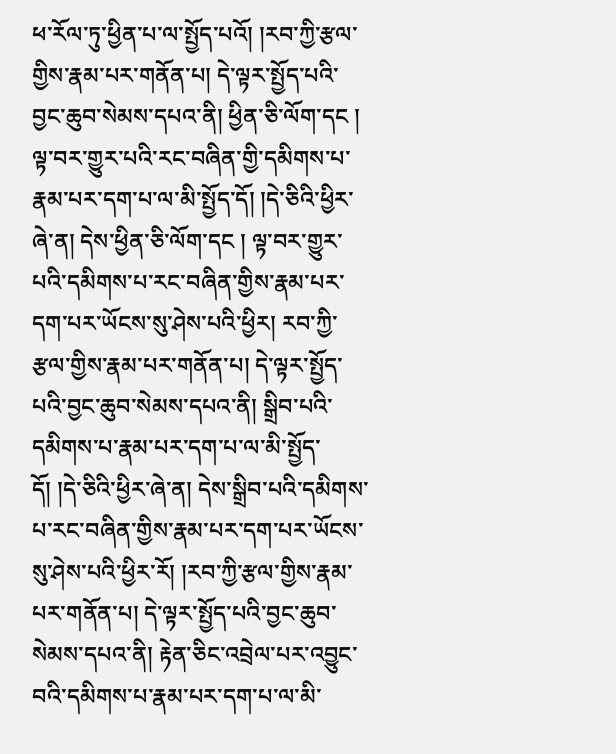ཕ་རོལ་ཏུ་ཕྱིན་པ་ལ་སྤྱོད་པའོ། །རབ་ཀྱི་རྩལ་གྱིས་རྣམ་པར་གནོན་པ། དེ་ལྟར་སྤྱོད་པའི་བྱང་ཆུབ་སེམས་དཔའ་ནི། ཕྱིན་ཅི་ལོག་དང ། ལྟ་བར་གྱུར་པའི་རང་བཞིན་གྱི་དམིགས་པ་རྣམ་པར་དག་པ་ལ་མི་སྤྱོད་དོ། །དེ་ཅིའི་ཕྱིར་ཞེ་ན། དེས་ཕྱིན་ཅི་ལོག་དང ། ལྟ་བར་གྱུར་པའི་དམིགས་པ་རང་བཞིན་གྱིས་རྣམ་པར་དག་པར་ཡོངས་སུ་ཤེས་པའི་ཕྱིར། རབ་ཀྱི་རྩལ་གྱིས་རྣམ་པར་གནོན་པ། དེ་ལྟར་སྤྱོད་པའི་བྱང་ཆུབ་སེམས་དཔའ་ནི། སྒྲིབ་པའི་དམིགས་པ་རྣམ་པར་དག་པ་ལ་མི་སྤྱོད་དོ། །དེ་ཅིའི་ཕྱིར་ཞེ་ན། དེས་སྒྲིབ་པའི་དམིགས་པ་རང་བཞིན་གྱིས་རྣམ་པར་དག་པར་ཡོངས་སུ་ཤེས་པའི་ཕྱིར་རོ། །རབ་ཀྱི་རྩལ་གྱིས་རྣམ་པར་གནོན་པ། དེ་ལྟར་སྤྱོད་པའི་བྱང་ཆུབ་སེམས་དཔའ་ནི། རྟེན་ཅིང་འབྲེལ་པར་འབྱུང་བའི་དམིགས་པ་རྣམ་པར་དག་པ་ལ་མི་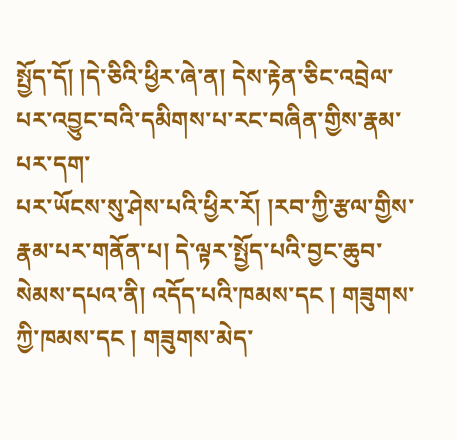སྤྱོད་དོ། །དེ་ཅིའི་ཕྱིར་ཞེ་ན། དེས་རྟེན་ཅིང་འབྲེལ་པར་འབྱུང་བའི་དམིགས་པ་རང་བཞིན་གྱིས་རྣམ་པར་དག་
པར་ཡོངས་སུ་ཤེས་པའི་ཕྱིར་རོ། །རབ་ཀྱི་རྩལ་གྱིས་རྣམ་པར་གནོན་པ། དེ་ལྟར་སྤྱོད་པའི་བྱང་ཆུབ་སེམས་དཔའ་ནི། འདོད་པའི་ཁམས་དང ། གཟུགས་ཀྱི་ཁམས་དང ། གཟུགས་མེད་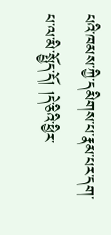པའི་ཁམས་ཀྱི་དམིགས་པ་རྣམ་པར་དག་པ་ལ་མི་སྤྱོད་དོ། །དེ་ཅིའི་ཕྱིར་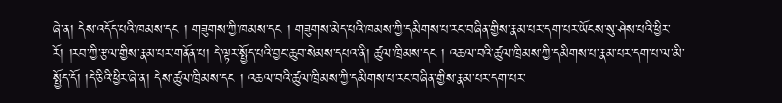ཞེ་ན། དེས་འདོད་པའི་ཁམས་དང ། གཟུགས་ཀྱི་ཁམས་དང ། གཟུགས་མེད་པའི་ཁམས་ཀྱི་དམིགས་པ་རང་བཞིན་གྱིས་རྣམ་པར་དག་པར་ཡོངས་སུ་ཤེས་པའི་ཕྱིར་རོ། །རབ་ཀྱི་རྩལ་གྱིས་རྣམ་པར་གནོན་པ། དེ་ལྟར་སྤྱོད་པའི་བྱང་ཆུབ་སེམས་དཔའ་ནི། ཚུལ་ཁྲིམས་དང ། འཆལ་བའི་ཚུལ་ཁྲིམས་ཀྱི་དམིགས་པ་རྣམ་པར་དག་པ་ལ་མི་སྤྱོད་དོ། །དེ་ཅིའི་ཕྱིར་ཞེ་ན། དེས་ཚུལ་ཁྲིམས་དང ། འཆལ་བའི་ཚུལ་ཁྲིམས་ཀྱི་དམིགས་པ་རང་བཞིན་གྱིས་རྣམ་པར་དག་པར་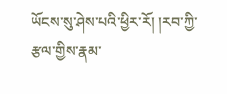ཡོངས་སུ་ཤེས་པའི་ཕྱིར་རོ། །རབ་ཀྱི་རྩལ་གྱིས་རྣམ་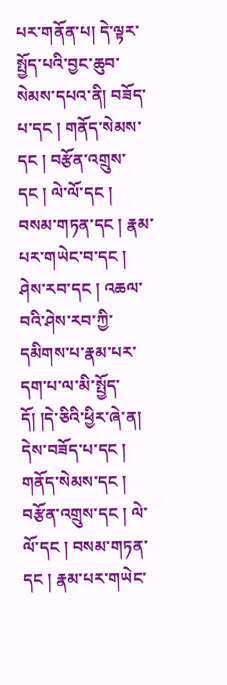པར་གནོན་པ། དེ་ལྟར་སྤྱོད་པའི་བྱང་ཆུབ་སེམས་དཔའ་ནི། བཟོད་པ་དང ། གནོད་སེམས་དང ། བརྩོན་འགྲུས་དང ། ལེ་ལོ་དང ། བསམ་གཏན་དང ། རྣམ་པར་གཡེང་བ་དང ། ཤེས་རབ་དང ། འཆལ་བའི་ཤེས་རབ་ཀྱི་དམིགས་པ་རྣམ་པར་དག་པ་ལ་མི་སྤྱོད་དོ། །དེ་ཅིའི་ཕྱིར་ཞེ་ན། དེས་བཟོད་པ་དང ། གནོད་སེམས་དང ། བརྩོན་འགྲུས་དང ། ལེ་ལོ་དང ། བསམ་གཏན་དང ། རྣམ་པར་གཡེང་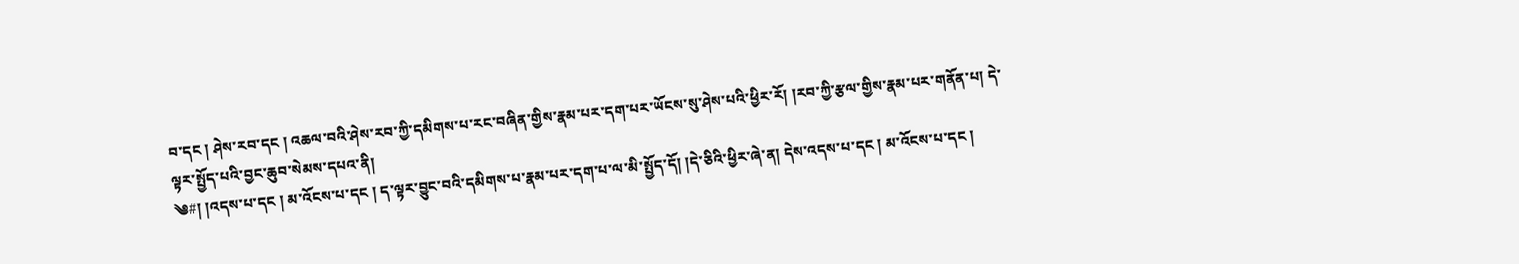བ་དང ། ཤེས་རབ་དང ། འཆལ་བའི་ཤེས་རབ་ཀྱི་དམིགས་པ་རང་བཞིན་གྱིས་རྣམ་པར་དག་པར་ཡོངས་སུ་ཤེས་པའི་ཕྱིར་རོ། །རབ་ཀྱི་རྩལ་གྱིས་རྣམ་པར་གནོན་པ། དེ་ལྟར་སྤྱོད་པའི་བྱང་ཆུབ་སེམས་དཔའ་ནི།
༄#། །འདས་པ་དང ། མ་འོངས་པ་དང ། ད་ལྟར་བྱུང་བའི་དམིགས་པ་རྣམ་པར་དག་པ་ལ་མི་སྤྱོད་དོ། །དེ་ཅིའི་ཕྱིར་ཞེ་ན། དེས་འདས་པ་དང ། མ་འོངས་པ་དང །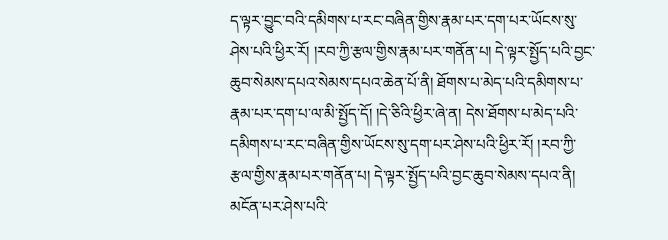ད་ལྟར་བྱུང་བའི་དམིགས་པ་རང་བཞིན་གྱིས་རྣམ་པར་དག་པར་ཡོངས་སུ་ཤེས་པའི་ཕྱིར་རོ། །རབ་ཀྱི་རྩལ་གྱིས་རྣམ་པར་གནོན་པ། དེ་ལྟར་སྤྱོད་པའི་བྱང་ཆུབ་སེམས་དཔའ་སེམས་དཔའ་ཆེན་པོ་ནི། ཐོགས་པ་མེད་པའི་དམིགས་པ་རྣམ་པར་དག་པ་ལ་མི་སྤྱོད་དོ། །དེ་ཅིའི་ཕྱིར་ཞེ་ན། དེས་ཐོགས་པ་མེད་པའི་དམིགས་པ་རང་བཞིན་གྱིས་ཡོངས་སུ་དག་པར་ཤེས་པའི་ཕྱིར་རོ། །རབ་ཀྱི་རྩལ་གྱིས་རྣམ་པར་གནོན་པ། དེ་ལྟར་སྤྱོད་པའི་བྱང་ཆུབ་སེམས་དཔའ་ནི། མངོན་པར་ཤེས་པའི་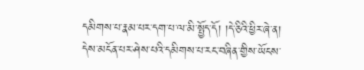དམིགས་པ་རྣམ་པར་དག་པ་ལ་མི་སྤྱོད་དོ། །དེ་ཅིའི་ཕྱིར་ཞེ་ན། དེས་མངོན་པར་ཤེས་པའི་དམིགས་པ་རང་བཞིན་གྱིས་ཡོངས་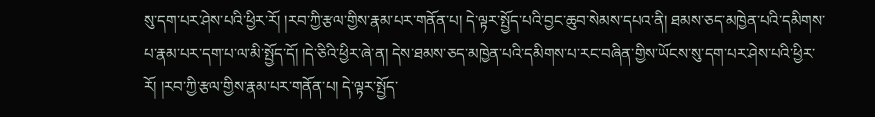སུ་དག་པར་ཤེས་པའི་ཕྱིར་རོ། །རབ་ཀྱི་རྩལ་གྱིས་རྣམ་པར་གནོན་པ། དེ་ལྟར་སྤྱོད་པའི་བྱང་ཆུབ་སེམས་དཔའ་ནི། ཐམས་ཅད་མཁྱེན་པའི་དམིགས་པ་རྣམ་པར་དག་པ་ལ་མི་སྤྱོད་དོ། །དེ་ཅིའི་ཕྱིར་ཞེ་ན། དེས་ཐམས་ཅད་མཁྱེན་པའི་དམིགས་པ་རང་བཞིན་གྱིས་ཡོངས་སུ་དག་པར་ཤེས་པའི་ཕྱིར་རོ། །རབ་ཀྱི་རྩལ་གྱིས་རྣམ་པར་གནོན་པ། དེ་ལྟར་སྤྱོད་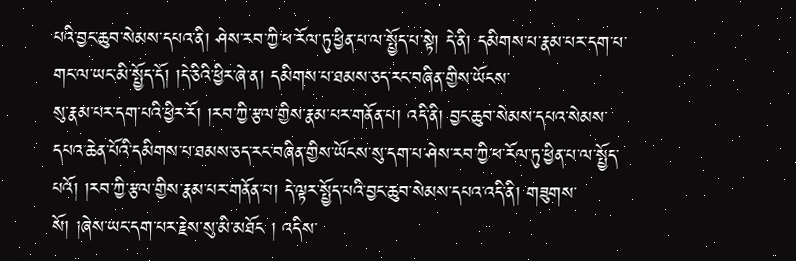པའི་བྱང་ཆུབ་སེམས་དཔའ་ནི། ཤེས་རབ་ཀྱི་ཕ་རོལ་ཏུ་ཕྱིན་པ་ལ་སྤྱོད་པ་སྟེ། དེ་ནི། དམིགས་པ་རྣམ་པར་དག་པ་གང་ལ་ཡང་མི་སྤྱོད་དོ། །དེ་ཅིའི་ཕྱིར་ཞེ་ན། དམིགས་པ་ཐམས་ཅད་རང་བཞིན་གྱིས་ཡོངས་
སུ་རྣམ་པར་དག་པའི་ཕྱིར་རོ། །རབ་ཀྱི་རྩལ་གྱིས་རྣམ་པར་གནོན་པ། འདི་ནི། བྱང་ཆུབ་སེམས་དཔའ་སེམས་དཔའ་ཆེན་པོའི་དམིགས་པ་ཐམས་ཅད་རང་བཞིན་གྱིས་ཡོངས་སུ་དག་པ་ཤེས་རབ་ཀྱི་ཕ་རོལ་ཏུ་ཕྱིན་པ་ལ་སྤྱོད་པའོ། །རབ་ཀྱི་རྩལ་གྱིས་རྣམ་པར་གནོན་པ། དེ་ལྟར་སྤྱོད་པའི་བྱང་ཆུབ་སེམས་དཔའ་འདི་ནི། གཟུགས་སོ། །ཞེས་ཡང་དག་པར་རྗེས་སུ་མི་མཐོང ། འདིས་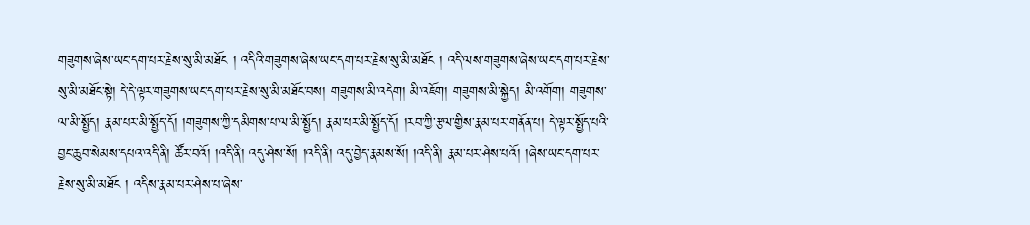གཟུགས་ཞེས་ཡང་དག་པར་རྗེས་སུ་མི་མཐོང ། འདིའི་གཟུགས་ཞེས་ཡང་དག་པར་རྗེས་སུ་མི་མཐོང ། འདི་ལས་གཟུགས་ཞེས་ཡང་དག་པར་རྗེས་སུ་མི་མཐོང་སྟེ། དེ་དེ་ལྟར་གཟུགས་ཡང་དག་པར་རྗེས་སུ་མི་མཐོང་བས། གཟུགས་མི་འདེག། མི་འཇོག། གཟུགས་མི་སྐྱེད། མི་འགོག། གཟུགས་ལ་མི་སྤྱོད། རྣམ་པར་མི་སྤྱོད་དོ། །གཟུགས་ཀྱི་དམིགས་པ་ལ་མི་སྤྱོད། རྣམ་པར་མི་སྤྱོད་དོ། །རབ་ཀྱི་རྩལ་གྱིས་རྣམ་པར་གནོན་པ། དེ་ལྟར་སྤྱོད་པའི་བྱང་ཆུབ་སེམས་དཔའ་འདི་ནི། ཚོར་བའོ། །འདི་ནི། འདུ་ཤེས་སོ། །འདི་ནི། འདུ་བྱེད་རྣམས་སོ། །འདི་ནི། རྣམ་པར་ཤེས་པའོ། །ཞེས་ཡང་དག་པར་རྗེས་སུ་མི་མཐོང ། འདིས་རྣམ་པར་ཤེས་པ་ཞེས་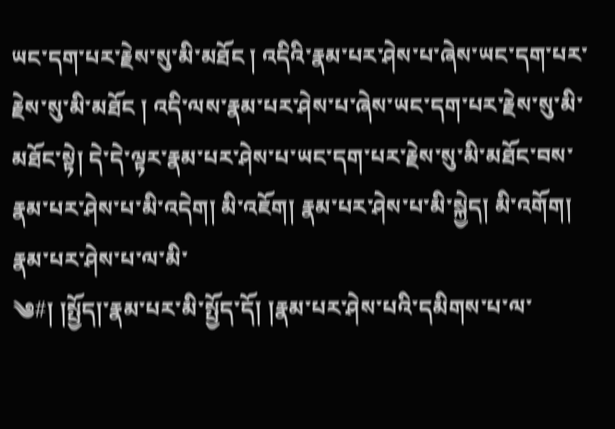ཡང་དག་པར་རྗེས་སུ་མི་མཐོང ། འདིའི་རྣམ་པར་ཤེས་པ་ཞེས་ཡང་དག་པར་རྗེས་སུ་མི་མཐོང ། འདི་ལས་རྣམ་པར་ཤེས་པ་ཞེས་ཡང་དག་པར་རྗེས་སུ་མི་མཐོང་སྟེ། དེ་དེ་ལྟར་རྣམ་པར་ཤེས་པ་ཡང་དག་པར་རྗེས་སུ་མི་མཐོང་བས་རྣམ་པར་ཤེས་པ་མི་འདེག། མི་འཇོག། རྣམ་པར་ཤེས་པ་མི་སྐྱེད། མི་འགོག། རྣམ་པར་ཤེས་པ་ལ་མི་
༄#། །སྤྱོད།་རྣམ་པར་མི་སྤྱོད་དོ། །རྣམ་པར་ཤེས་པའི་དམིགས་པ་ལ་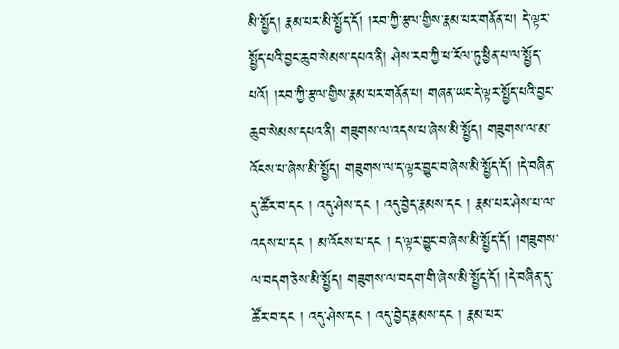མི་སྤྱོད། རྣམ་པར་མི་སྤྱོད་དོ། །རབ་ཀྱི་རྩལ་གྱིས་རྣམ་པར་གནོན་པ། དེ་ལྟར་སྤྱོད་པའི་བྱང་ཆུབ་སེམས་དཔའ་ནི། ཤེས་རབ་ཀྱི་ཕ་རོལ་ཏུ་ཕྱིན་པ་ལ་སྤྱོད་པའོ། །རབ་ཀྱི་རྩལ་གྱིས་རྣམ་པར་གནོན་པ། གཞན་ཡང་དེ་ལྟར་སྤྱོད་པའི་བྱང་ཆུབ་སེམས་དཔའ་ནི། གཟུགས་ལ་འདས་པ་ཞེས་མི་སྤྱོད། གཟུགས་ལ་མ་འོངས་པ་ཞེས་མི་སྤྱོད། གཟུགས་ལ་ད་ལྟར་བྱུང་བ་ཞེས་མི་སྤྱོད་དོ། །དེ་བཞིན་དུ་ཚོར་བ་དང ། འདུ་ཤེས་དང ། འདུ་བྱེད་རྣམས་དང ། རྣམ་པར་ཤེས་པ་ལ་འདས་པ་དང ། མ་འོངས་པ་དང ། ད་ལྟར་བྱུང་བ་ཞེས་མི་སྤྱོད་དོ། །གཟུགས་ལ་བདག་ཅེས་མི་སྤྱོད། གཟུགས་ལ་བདག་གི་ཞེས་མི་སྤྱོད་དོ། །དེ་བཞིན་དུ་ཚོར་བ་དང ། འདུ་ཤེས་དང ། འདུ་བྱེད་རྣམས་དང ། རྣམ་པར་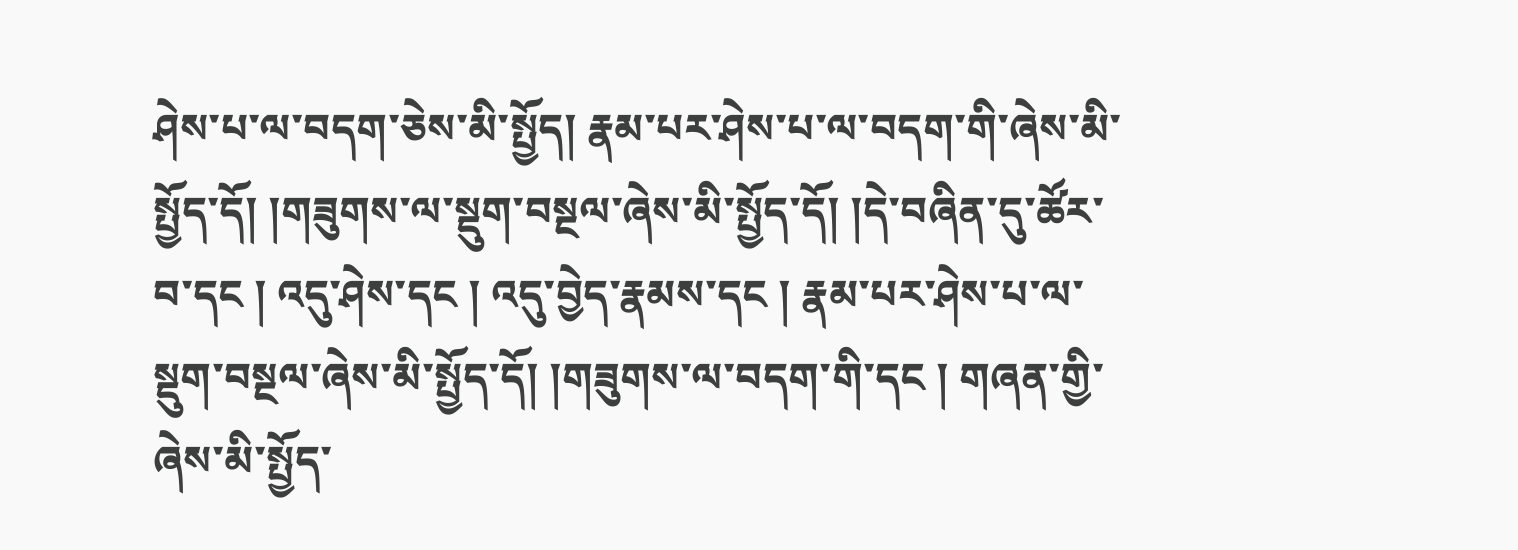ཤེས་པ་ལ་བདག་ཅེས་མི་སྤྱོད། རྣམ་པར་ཤེས་པ་ལ་བདག་གི་ཞེས་མི་སྤྱོད་དོ། །གཟུགས་ལ་སྡུག་བསྔལ་ཞེས་མི་སྤྱོད་དོ། །དེ་བཞིན་དུ་ཚོར་བ་དང ། འདུ་ཤེས་དང ། འདུ་བྱེད་རྣམས་དང ། རྣམ་པར་ཤེས་པ་ལ་སྡུག་བསྔལ་ཞེས་མི་སྤྱོད་དོ། །གཟུགས་ལ་བདག་གི་དང ། གཞན་གྱི་ཞེས་མི་སྤྱོད་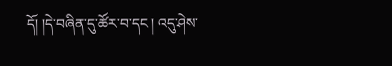དོ། །དེ་བཞིན་དུ་ཚོར་བ་དང ། འདུ་ཤེས་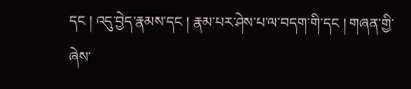དང ། འདུ་བྱེད་རྣམས་དང ། རྣམ་པར་ཤེས་པ་ལ་བདག་གི་དང ། གཞན་གྱི་ཞེས་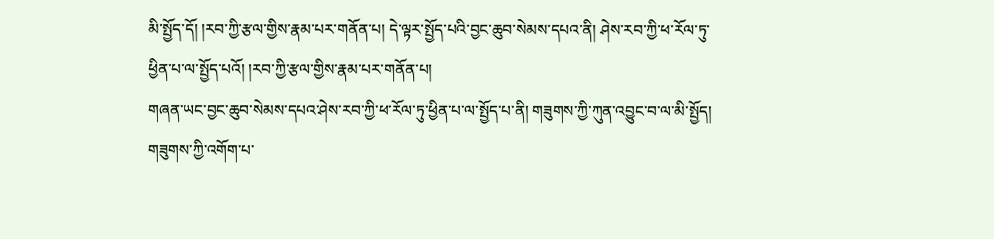མི་སྤྱོད་དོ། །རབ་ཀྱི་རྩལ་གྱིས་རྣམ་པར་གནོན་པ། དེ་ལྟར་སྤྱོད་པའི་བྱང་ཆུབ་སེམས་དཔའ་ནི། ཤེས་རབ་ཀྱི་ཕ་རོལ་ཏུ་ཕྱིན་པ་ལ་སྤྱོད་པའོ། །རབ་ཀྱི་རྩལ་གྱིས་རྣམ་པར་གནོན་པ།
གཞན་ཡང་བྱང་ཆུབ་སེམས་དཔའ་ཤེས་རབ་ཀྱི་ཕ་རོལ་ཏུ་ཕྱིན་པ་ལ་སྤྱོད་པ་ནི། གཟུགས་ཀྱི་ཀུན་འབྱུང་བ་ལ་མི་སྤྱོད། གཟུགས་ཀྱི་འགོག་པ་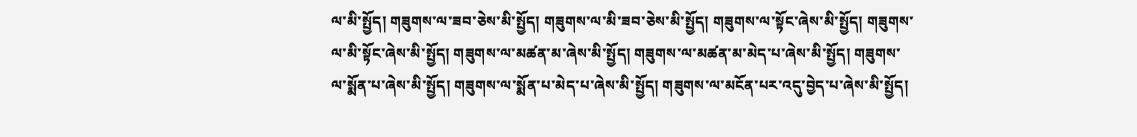ལ་མི་སྤྱོད། གཟུགས་ལ་ཟབ་ཅེས་མི་སྤྱོད། གཟུགས་ལ་མི་ཟབ་ཅེས་མི་སྤྱོད། གཟུགས་ལ་སྟོང་ཞེས་མི་སྤྱོད། གཟུགས་ལ་མི་སྟོང་ཞེས་མི་སྤྱོད། གཟུགས་ལ་མཚན་མ་ཞེས་མི་སྤྱོད། གཟུགས་ལ་མཚན་མ་མེད་པ་ཞེས་མི་སྤྱོད། གཟུགས་ལ་སྨོན་པ་ཞེས་མི་སྤྱོད། གཟུགས་ལ་སྨོན་པ་མེད་པ་ཞེས་མི་སྤྱོད། གཟུགས་ལ་མངོན་པར་འདུ་བྱེད་པ་ཞེས་མི་སྤྱོད།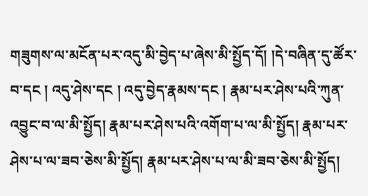གཟུགས་ལ་མངོན་པར་འདུ་མི་བྱེད་པ་ཞེས་མི་སྤྱོད་དོ། །དེ་བཞིན་དུ་ཚོར་བ་དང ། འདུ་ཤེས་དང ། འདུ་བྱེད་རྣམས་དང ། རྣམ་པར་ཤེས་པའི་ཀུན་འབྱུང་བ་ལ་མི་སྤྱོད། རྣམ་པར་ཤེས་པའི་འགོག་པ་ལ་མི་སྤྱོད། རྣམ་པར་ཤེས་པ་ལ་ཟབ་ཅེས་མི་སྤྱོད། རྣམ་པར་ཤེས་པ་ལ་མི་ཟབ་ཅེས་མི་སྤྱོད།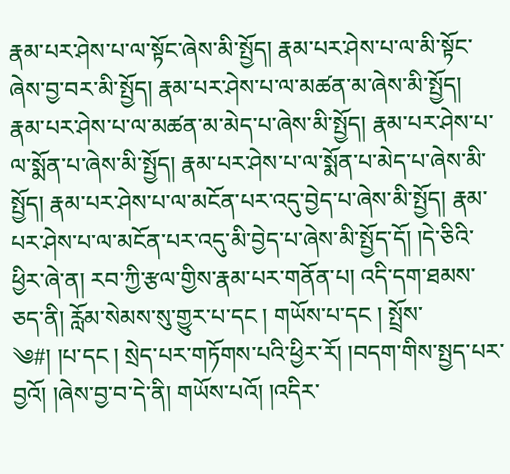རྣམ་པར་ཤེས་པ་ལ་སྟོང་ཞེས་མི་སྤྱོད། རྣམ་པར་ཤེས་པ་ལ་མི་སྟོང་ཞེས་བྱ་བར་མི་སྤྱོད། རྣམ་པར་ཤེས་པ་ལ་མཚན་མ་ཞེས་མི་སྤྱོད། རྣམ་པར་ཤེས་པ་ལ་མཚན་མ་མེད་པ་ཞེས་མི་སྤྱོད། རྣམ་པར་ཤེས་པ་ལ་སྨོན་པ་ཞེས་མི་སྤྱོད། རྣམ་པར་ཤེས་པ་ལ་སྨོན་པ་མེད་པ་ཞེས་མི་སྤྱོད། རྣམ་པར་ཤེས་པ་ལ་མངོན་པར་འདུ་བྱེད་པ་ཞེས་མི་སྤྱོད། རྣམ་པར་ཤེས་པ་ལ་མངོན་པར་འདུ་མི་བྱེད་པ་ཞེས་མི་སྤྱོད་དོ། །དེ་ཅིའི་ཕྱིར་ཞེ་ན། རབ་ཀྱི་རྩལ་གྱིས་རྣམ་པར་གནོན་པ། འདི་དག་ཐམས་ཅད་ནི། རློམ་སེམས་སུ་གྱུར་པ་དང ། གཡོས་པ་དང ། སྤྲོས་
༄#། །པ་དང ། སྲེད་པར་གཏོགས་པའི་ཕྱིར་རོ། །བདག་གིས་སྤྱད་པར་བྱའོ། །ཞེས་བྱ་བ་དེ་ནི། གཡོས་པའོ། །འདིར་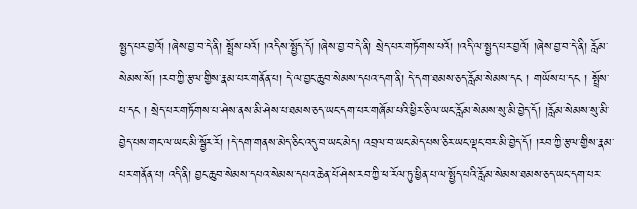སྤྱད་པར་བྱའོ། །ཞེས་བྱ་བ་དེ་ནི། སྤྲོས་པའོ། །འདིས་སྤྱོད་དོ། །ཞེས་བྱ་བ་དེ་ནི། སྲེད་པར་གཏོགས་པའོ། །འདི་ལ་སྤྱད་པར་བྱའོ། །ཞེས་བྱ་བ་དེ་ནི། རློམ་སེམས་སོ། །རབ་ཀྱི་རྩལ་གྱིས་རྣམ་པར་གནོན་པ། དེ་ལ་བྱང་ཆུབ་སེམས་དཔའ་དག་ནི། དེ་དག་ཐམས་ཅད་རློམ་སེམས་དང ། གཡོས་པ་དང ། སྤྲོས་པ་དང ། སྲེད་པར་གཏོགས་པ་ཤེས་ནས་མི་ཤེས་པ་ཐམས་ཅད་ཡང་དག་པར་གཞོམ་པའི་ཕྱིར་ཅི་ལ་ཡང་རློམ་སེམས་སུ་མི་བྱེད་དོ། །རློམ་སེམས་སུ་མི་བྱེད་པས་གང་ལ་ཡང་མི་སྦྱོར་རོ། །དེ་དག་གནས་མེད་ཅིང་འདུ་བ་ཡང་མེད། འབྲལ་བ་ཡང་མེད་པས་ཅིར་ཡང་ལྡང་བར་མི་བྱེད་དོ། །རབ་ཀྱི་རྩལ་གྱིས་རྣམ་པར་གནོན་པ། འདི་ནི། བྱང་ཆུབ་སེམས་དཔའ་སེམས་དཔའ་ཆེན་པོ་ཤེས་རབ་ཀྱི་ཕ་རོལ་ཏུ་ཕྱིན་པ་ལ་སྤྱོད་པའི་རློམ་སེམས་ཐམས་ཅད་ཡང་དག་པར་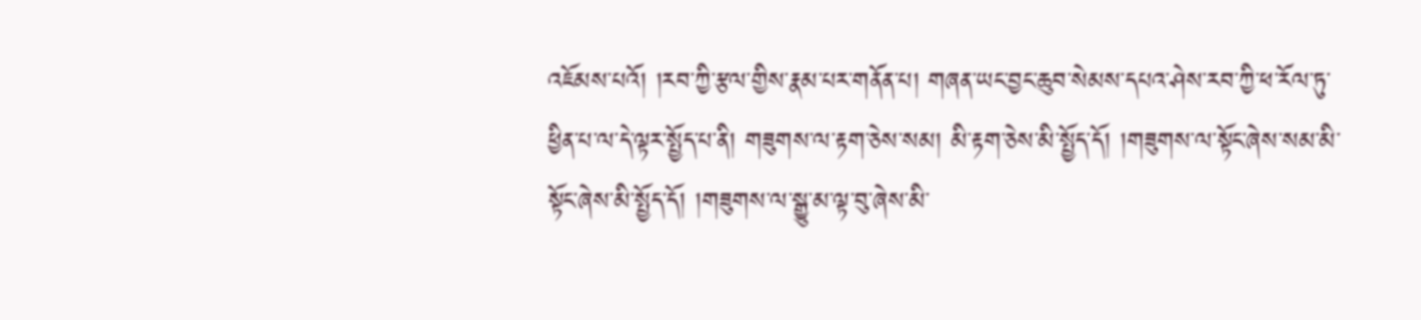འཇོམས་པའོ། །རབ་ཀྱི་རྩལ་གྱིས་རྣམ་པར་གནོན་པ། གཞན་ཡང་བྱང་ཆུབ་སེམས་དཔའ་ཤེས་རབ་ཀྱི་ཕ་རོལ་ཏུ་ཕྱིན་པ་ལ་དེ་ལྟར་སྤྱོད་པ་ནི། གཟུགས་ལ་རྟག་ཅེས་སམ། མི་རྟག་ཅེས་མི་སྤྱོད་དོ། །གཟུགས་ལ་སྟོང་ཞེས་སམ་མི་སྟོང་ཞེས་མི་སྤྱོད་དོ། །གཟུགས་ལ་སྒྱུ་མ་ལྟ་བུ་ཞེས་མི་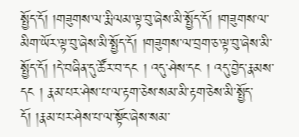སྤྱོད་དོ། །གཟུགས་ལ་རྨི་ལམ་ལྟ་བུ་ཞེས་མི་སྤྱོད་དོ། །གཟུགས་ལ་མིག་ཡོར་ལྟ་བུ་ཞེས་མི་སྤྱོད་དོ། །གཟུགས་ལ་བྲག་ཅ་ལྟ་བུ་ཞེས་མི་སྤྱོད་དོ། །དེ་བཞིན་དུ་ཚོར་བ་དང ། འདུ་ཤེས་དང ། འདུ་བྱེད་རྣམས་
དང ། རྣམ་པར་ཤེས་པ་ལ་རྟག་ཅེས་སམ་མི་རྟག་ཅེས་མི་སྤྱོད་དོ། །རྣམ་པར་ཤེས་པ་ལ་སྟོང་ཞེས་སམ་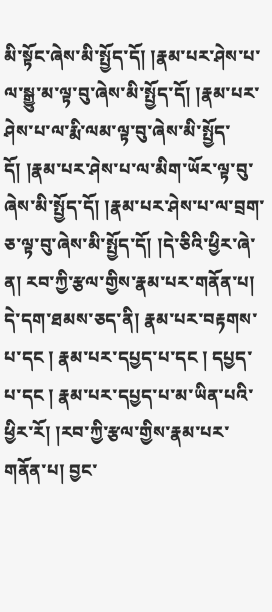མི་སྟོང་ཞེས་མི་སྤྱོད་དོ། །རྣམ་པར་ཤེས་པ་ལ་སྒྱུ་མ་ལྟ་བུ་ཞེས་མི་སྤྱོད་དོ། །རྣམ་པར་ཤེས་པ་ལ་རྨི་ལམ་ལྟ་བུ་ཞེས་མི་སྤྱོད་དོ། །རྣམ་པར་ཤེས་པ་ལ་མིག་ཡོར་ལྟ་བུ་ཞེས་མི་སྤྱོད་དོ། །རྣམ་པར་ཤེས་པ་ལ་བྲག་ཅ་ལྟ་བུ་ཞེས་མི་སྤྱོད་དོ། །དེ་ཅིའི་ཕྱིར་ཞེ་ན། རབ་ཀྱི་རྩལ་གྱིས་རྣམ་པར་གནོན་པ། དེ་དག་ཐམས་ཅད་ནི། རྣམ་པར་བརྟགས་པ་དང ། རྣམ་པར་དཔྱད་པ་དང ། དཔྱད་པ་དང ། རྣམ་པར་དཔྱད་པ་མ་ཡིན་པའི་ཕྱིར་རོ། །རབ་ཀྱི་རྩལ་གྱིས་རྣམ་པར་གནོན་པ། བྱང་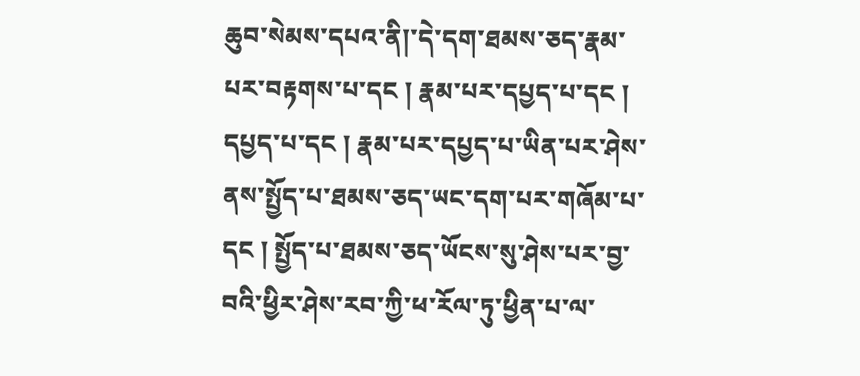ཆུབ་སེམས་དཔའ་ནི།་དེ་དག་ཐམས་ཅད་རྣམ་པར་བརྟགས་པ་དང ། རྣམ་པར་དཔྱད་པ་དང ། དཔྱད་པ་དང ། རྣམ་པར་དཔྱད་པ་ཡིན་པར་ཤེས་ནས་སྤྱོད་པ་ཐམས་ཅད་ཡང་དག་པར་གཞོམ་པ་དང ། སྤྱོད་པ་ཐམས་ཅད་ཡོངས་སུ་ཤེས་པར་བྱ་བའི་ཕྱིར་ཤེས་རབ་ཀྱི་ཕ་རོལ་ཏུ་ཕྱིན་པ་ལ་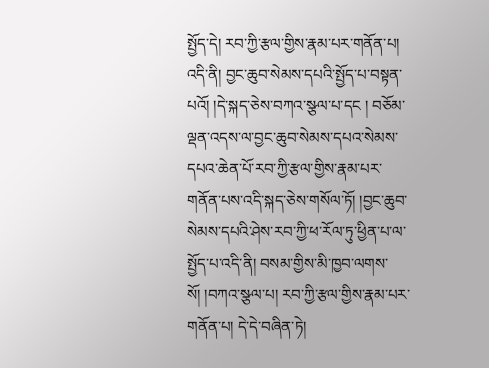སྤྱོད་དེ། རབ་ཀྱི་རྩལ་གྱིས་རྣམ་པར་གནོན་པ། འདི་ནི། བྱང་ཆུབ་སེམས་དཔའི་སྤྱོད་པ་བསྟན་པའོ། །དེ་སྐད་ཅེས་བཀའ་སྩལ་པ་དང ། བཅོམ་ལྡན་འདས་ལ་བྱང་ཆུབ་སེམས་དཔའ་སེམས་དཔའ་ཆེན་པོ་རབ་ཀྱི་རྩལ་གྱིས་རྣམ་པར་གནོན་པས་འདི་སྐད་ཅེས་གསོལ་ཏོ། །བྱང་ཆུབ་སེམས་དཔའི་ཤེས་རབ་ཀྱི་ཕ་རོལ་ཏུ་ཕྱིན་པ་ལ་སྤྱོད་པ་འདི་ནི། བསམ་གྱིས་མི་ཁྱབ་ལགས་སོ། །བཀའ་སྩལ་པ། རབ་ཀྱི་རྩལ་གྱིས་རྣམ་པར་གནོན་པ། དེ་དེ་བཞིན་ཏེ།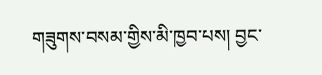གཟུགས་བསམ་གྱིས་མི་ཁྱབ་པས། བྱང་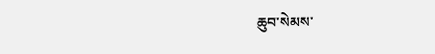ཆུབ་སེམས་